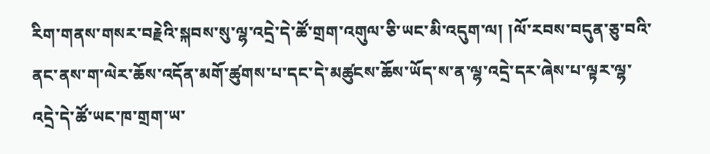རིག་གནས་གསར་བརྗེའི་སྐབས་སུ་ལྷ་འདྲེ་དེ་ཚོ་གྲག་འགུལ་ཅི་ཡང་མི་འདུག་ལ། །ལོ་རབས་བདུན་ཅུ་བའི་ནང་ནས་ག་ལེར་ཆོས་འདོན་མགོ་ཚུགས་པ་དང་དེ་མཚུངས་ཆོས་ཡོད་ས་ན་ལྷ་འདྲེ་དར་ཞེས་པ་ལྟར་ལྷ་འདྲེ་དེ་ཚོ་ཡང་ཁ་གྲག་ཡ་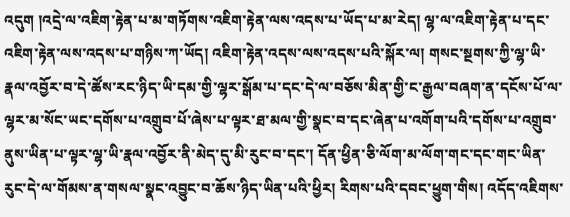འདུག །འདྲེ་ལ་འཇིག་རྟེན་པ་མ་གཏོགས་འཇིག་རྟེན་ལས་འདས་པ་ཡོད་པ་མ་རེད། ལྷ་ལ་འཇིག་རྟེན་པ་དང་འཇིག་རྟེན་ལས་འདས་པ་གཉིས་ཀ་ཡོད། འཇིག་རྟེན་འདས་ལས་འདས་པའི་སྐོར་ལ། གསང་སྔགས་ཀྱི་ལྷ་ཡི་རྣལ་འབྱོར་བ་དེ་ཚོས་རང་ཉིད་ཡི་དམ་གྱི་ལྷར་སྒོམ་པ་དང་དེ་ལ་བཅོས་མིན་གྱི་ང་རྒྱལ་བཞག་ན་དངོས་པོ་ལ་ལྷར་མ་སོང་ཡང་དགོས་པ་འགྲུབ་པོ་ཞེས་པ་ལྟར་ཐ་མལ་གྱི་སྣང་བ་དང་ཞེན་པ་འགོག་པའི་དགོས་པ་འགྲུབ་ནུས་ཡིན་པ་ལྟར་ལྷ་ཡི་རྣལ་འབྱོར་ནི་མེད་དུ་མི་རུང་བ་དང་། དོན་ཕྱིན་ཅི་ལོག་མ་ལོག་གང་དང་གང་ཡིན་རུང་དེ་ལ་གོམས་ན་གསལ་སྣང་འབྱུང་བ་ཆོས་ཉིད་ཡིན་པའི་ཕྱིར། རིགས་པའི་དབང་ཕྱུག་གིས། འདོད་འཇིགས་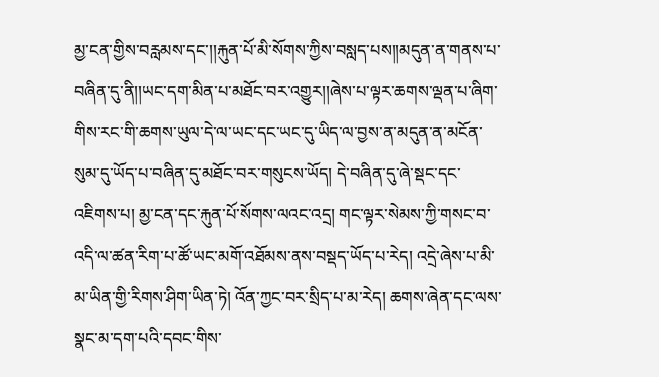མྱ་ངན་གྱིས་བརླམས་དང་།།རྐུན་པོ་མི་སོགས་ཀྱིས་བསླད་པས།།མདུན་ན་གནས་པ་བཞིན་དུ་ནི།།ཡང་དག་མིན་པ་མཐོང་བར་འགྱུར།།ཞེས་པ་ལྟར་ཆགས་ལྡན་པ་ཞིག་གིས་རང་གི་ཆགས་ཡུལ་དེ་ལ་ཡང་དང་ཡང་དུ་ཡིད་ལ་བྱས་ན་མདུན་ན་མངོན་སུམ་དུ་ཡོད་པ་བཞིན་དུ་མཐོང་བར་གསུངས་ཡོད། དེ་བཞིན་དུ་ཞེ་སྡང་དང་འཇིགས་པ། མྱ་ངན་དང་རྐུན་པོ་སོགས་ལའང་འདྲ། གང་ལྟར་སེམས་ཀྱི་གསང་བ་འདི་ལ་ཚན་རིག་པ་ཚོ་ཡང་མགོ་འཐོམས་ནས་བསྡད་ཡོད་པ་རེད། འདྲེ་ཞེས་པ་མི་མ་ཡིན་གྱི་རིགས་ཤིག་ཡིན་ཏེ། འོན་ཀྱང་བར་སྲིད་པ་མ་རེད། ཆགས་ཞེན་དང་ལས་སྣང་མ་དག་པའི་དབང་གིས་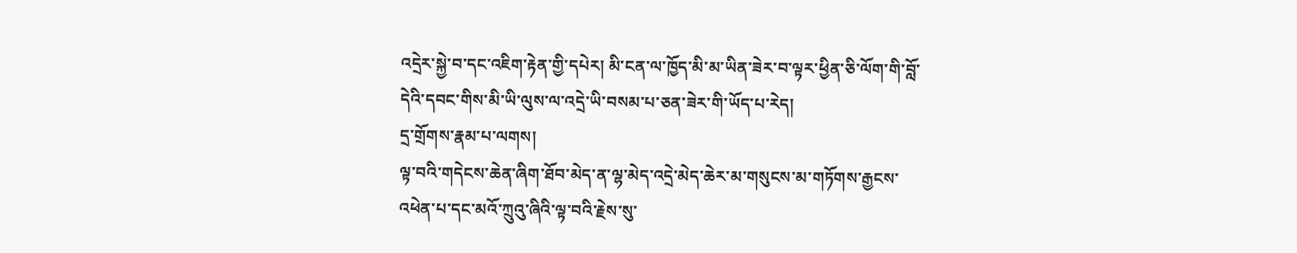འདྲེར་སྐྱེ་བ་དང་འཇིག་རྟེན་གྱི་དཔེར། མི་ངན་ལ་ཁྱོད་མི་མ་ཡིན་ཟེར་བ་ལྟར་ཕྱིན་ཅི་ལོག་གི་བློ་དེའི་དབང་གིས་མི་ཡི་ལུས་ལ་འདྲེ་ཡི་བསམ་པ་ཅན་ཟེར་གི་ཡོད་པ་རེད།
དྲ་གྲོགས་རྣམ་པ་ལགས།
ལྟ་བའི་གདེངས་ཆེན་ཞིག་ཐོབ་མེད་ན་ལྷ་མེད་འདྲེ་མེད་ཆེར་མ་གསུངས་མ་གཏོགས་རྒྱངས་འཕེན་པ་དང་མའོ་ཀྲུའུ་ཞིའི་ལྟ་བའི་རྗེས་སུ་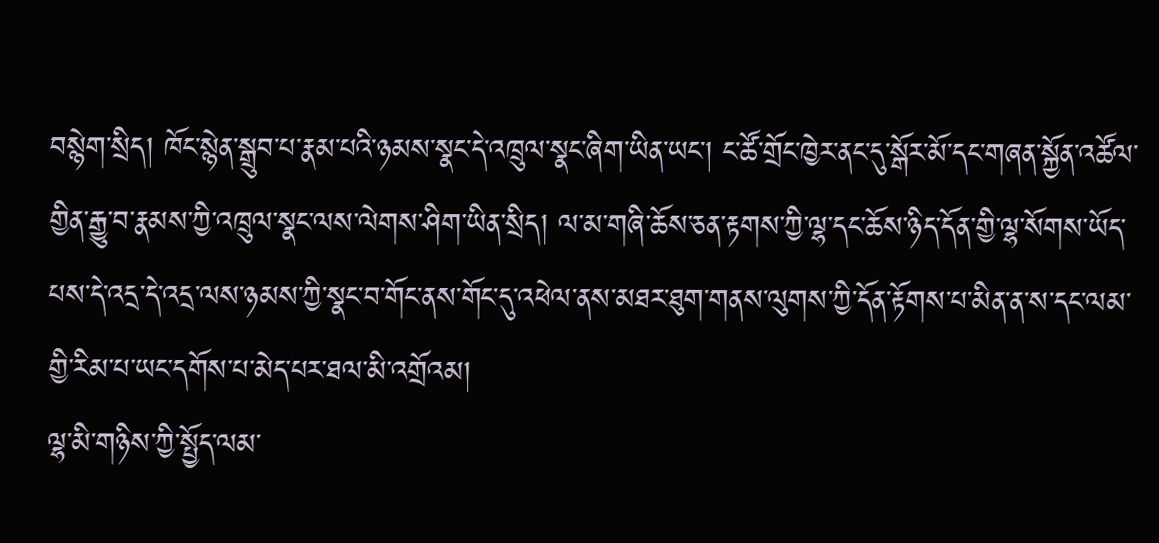བསྙེག་སྲིད། ཁོང་སྙེན་སྒྲུབ་པ་རྣམ་པའི་ཉམས་སྣང་དེ་འཁྲུལ་སྣང་ཞིག་ཡིན་ཡང་། ང་ཚོ་གྲོང་ཁྱེར་ནང་དུ་སྒོར་མོ་དང་གཞན་སྐྱོན་འཚོལ་གྱིན་རྒྱུ་བ་རྣམས་ཀྱི་འཁྲུལ་སྣང་ལས་ལེགས་ཤིག་ཡིན་སྲིད། ལ་མ་གཞི་ཆོས་ཅན་རྟགས་ཀྱི་ལྷ་དང་ཆོས་ཉིད་དོན་གྱི་ལྷ་སོགས་ཡོད་པས་དེ་འདྲ་དེ་འདྲ་ལས་ཉམས་ཀྱི་སྣང་བ་གོང་ནས་གོང་དུ་འཕེལ་ནས་མཐར་ཐུག་གནས་ལུགས་ཀྱི་དོན་རྟོགས་པ་མིན་ན་ས་དང་ལམ་གྱི་རིམ་པ་ཡང་དགོས་པ་མེད་པར་ཐལ་མི་འགྲོའམ།
ལྷ་མི་གཉིས་ཀྱི་སྤྱོད་ལམ་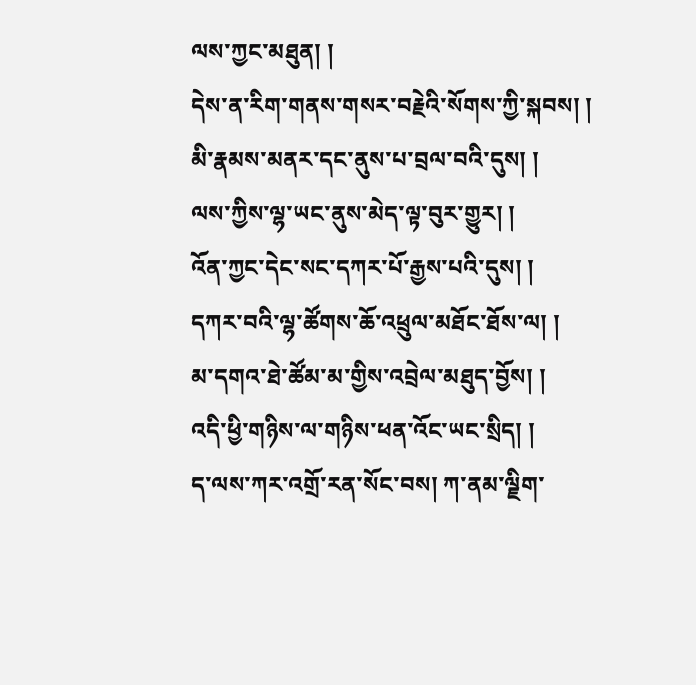ལས་ཀྱང་མཐུན། །
དེས་ན་རིག་གནས་གསར་བརྗེའི་སོགས་ཀྱི་སྐབས། །
མི་རྣམས་མནར་དང་ནུས་པ་བྲལ་བའི་དུས། །
ལས་ཀྱིས་ལྷ་ཡང་ནུས་མེད་ལྟ་བུར་གྱུར། །
འོན་ཀྱང་དེང་སང་དཀར་པོ་རྒྱས་པའི་དུས། །
དཀར་བའི་ལྷ་ཚོགས་ཆོ་འཕྲུལ་མཐོང་ཐོས་ལ། །
མ་དགའ་ཐེ་ཚོམ་མ་གྱིས་འབྲེལ་མཐུད་བྱོས། །
འདི་ཕྱི་གཉིས་ལ་གཉིས་ཕན་འོང་ཡང་སྲིད། །
ད་ལས་ཀར་འགྲོ་རན་སོང་བས། ཀ་ནམ་ལྗིག་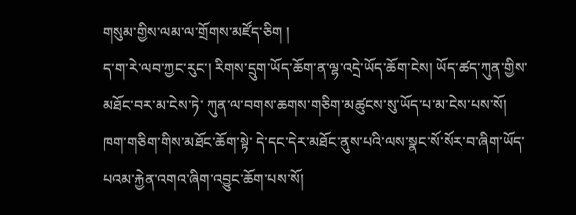གསུམ་གྱིས་ལམ་ལ་གྲོགས་མཛོད་ཅིག །
ད་ག་རེ་ལབ་ཀྱང་རུང་། རིགས་དྲུག་ཡོད་ཆོག་ན་ལྷ་འདྲེ་ཡོད་ཆོག་ངེས། ཡོད་ཚད་ཀུན་གྱིས་མཐོང་བར་མ་ངེས་ཏེ་ ཀུན་ལ་བགས་ཆགས་གཅིག་མཚུངས་སུ་ཡོད་པ་མ་ངེས་པས་སོ། ཁག་གཅིག་གིས་མཐོང་ཆོག་སྟེ་ དེ་དང་དེར་མཐོང་ནུས་པའི་ལས་སྣང་སོ་སོར་བ་ཞིག་ཡོད་པའམ་རྐྱེན་འགའ་ཞིག་འབྱུང་ཆོག་པས་སོ།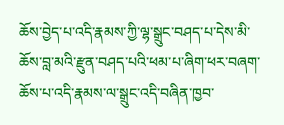ཆོས་བྱེད་པ་འདི་རྣམས་ཀྱི་ལྷ་སྒྲུང་བཤད་པ་དེས་མི་ཆོས་བླ་མའི་རྫུན་བཤད་པའི་ཕམ་པ་ཞིག་ཕར་བཞག་
ཆོས་པ་འདི་རྣམས་ལ་སྒྲུང་འདི་བཞིན་ཁྱབ་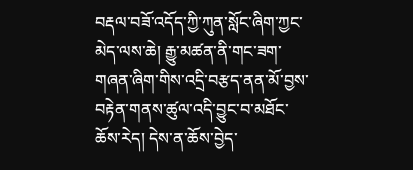བརྡལ་བཟོ་འདོད་ཀྱི་ཀུན་སློང་ཞིག་ཀྱང་མེད་ལས་ཆེ། རྒྱུ་མཚན་ནི་གང་ཟག་གཞན་ཞིག་གིས་འདྲི་བརྩད་ནན་མོ་བྱས་བརྟེན་གནས་ཚུལ་འདི་བྱུང་བ་མཐོང་ཆོས་རེད། དེས་ན་ཆོས་བྱེད་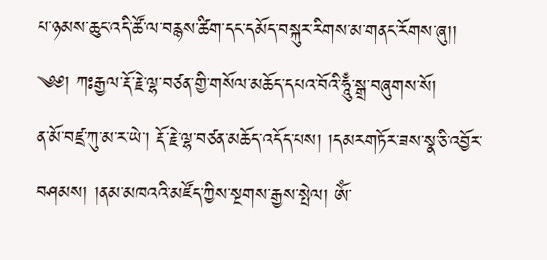པ་ཉམས་ཆུང་འདི་ཚོ་ལ་བརྙས་ཚིག་དང་དམོད་བསྐུར་རིགས་མ་གནང་རོགས་ཞུ།།
༄༅། ཀཿརྒྱལ་རྡོ་རྗེ་ལྷ་བཙན་གྱི་གསོལ་མཆོད་དཔའ་བོའི་ཧཱུྃ་སྒྲ་བཞུགས་སོ།
ན་མོ་བཛྲ་ཀུ་མ་ར་ཡེ་། རྡོ་རྗེ་ལྷ་བཙན་མཆོད་འདོད་པས། །དམརགཏོར་ཟས་སྣ་ཅི་འབྱོར་བཤམས། །ནམ་མཁའའི་མཛོད་ཀྱིས་སྔགས་རྒྱས་སྤེལ། ཨོཾ་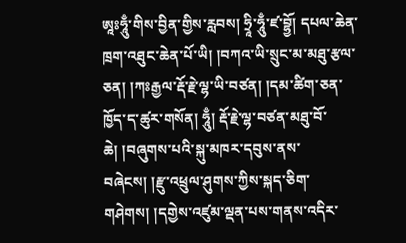ཨཱཿཧཱུྃ་གིས་བྱིན་གྱིས་རླབས། ཧྲཱི་ཧཱུྃ་ཛ་བྷྱོ། དཔལ་ཆེན་ཁྲག་འཐུང་ཆེན་པོ་ཡི། །བཀའ་ཡི་སྲུང་མ་མཐུ་རྩལ་ཅན། །ཀཿརྒྱལ་རྡོ་རྗེ་ལྷ་ཡི་བཙན། །དམ་ཚིག་ཅན་ཁྱོད་ད་ཚུར་གསོན། ཧཱུྃ། རྡོ་རྗེ་ལྷ་བཙན་མཐུ་བོ་ཆེ། །བཞུགས་པའི་སྐུ་མཁར་དབུས་ནས་བཞེངས། །རྫུ་འཕྲུལ་ཤུགས་ཀྱིས་སྐད་ཅིག་གཤེགས། །དགྱེས་འཛུམ་ལྡན་པས་གནས་འདིར་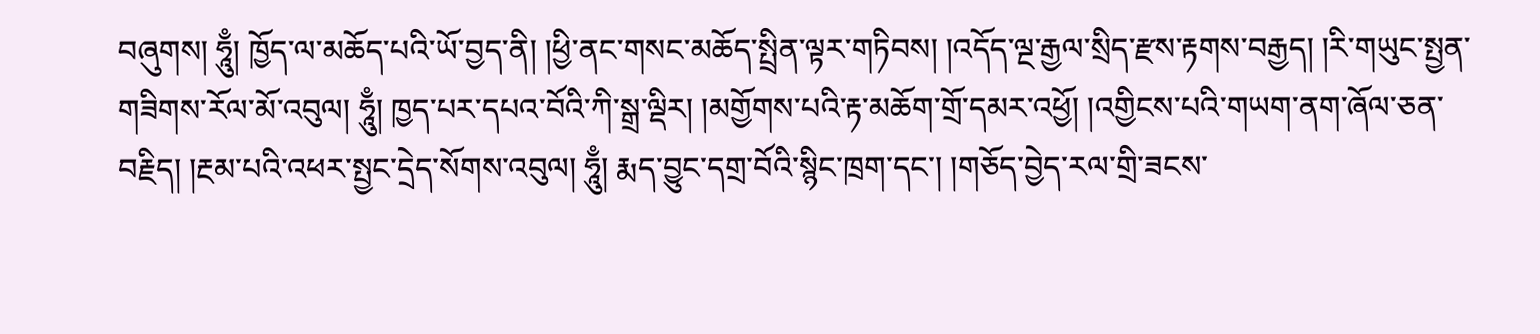བཞུགས། ཧཱུྃ། ཁྱོད་ལ་མཆོད་པའི་ཡོ་བྱད་ནི། །ཕྱི་ནང་གསང་མཆོད་སྤྲིན་ལྟར་གཏིབས། །འདོད་ལྔ་རྒྱལ་སྲིད་རྫས་རྟགས་བརྒྱད། །རི་གཡུང་སྤྱན་གཟིགས་རོལ་མོ་འབུལ། ཧཱུྃ། ཁྱད་པར་དཔའ་བོའི་ཀི་སྒྲ་ལྡིར། །མགྱོགས་པའི་རྟ་མཆོག་གྲོ་དམར་འཕྱོ། །འགྱིངས་པའི་གཡག་ནག་ཞོལ་ཅན་བརྗིད། །རྔམ་པའི་འཕར་སྤྱང་དྲེད་སོགས་འབུལ། ཧཱུྃ། རྨད་བྱུང་དགྲ་བོའི་སྙིང་ཁྲག་དང་། །གཅོད་བྱེད་རལ་གྲི་ཟངས་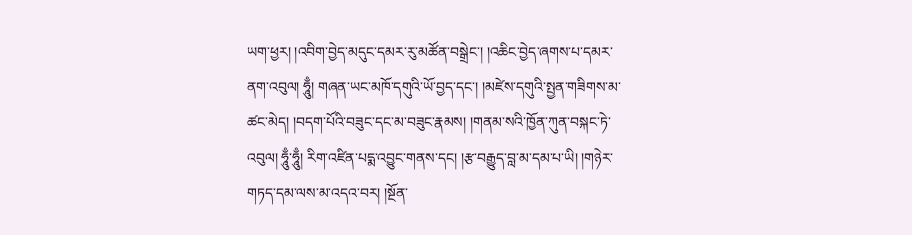ཡག་ཕྱར། །འབིག་བྱེད་མདུང་དམར་རུ་མཚོན་བསྒྲེང་། །འཆིང་བྱེད་ཞགས་པ་དམར་ནག་འབུལ། ཧཱུྃ། གཞན་ཡང་མཁོ་དགུའི་ཡོ་བྱད་དང་། །མཛེས་དགུའི་སྤྱན་གཟིགས་མ་ཚང་མེད། །བདག་པོའི་བཟུང་དང་མ་བཟུང་རྣམས། །གནམ་སའི་ཁྱོན་ཀུན་བསྐང་ཏེ་འབུལ། ཧཱུྃ་ཧཱུྃ། རིག་འཛིན་པདྨ་འབྱུང་གནས་དང། །རྩ་བརྒྱུད་བླ་མ་དམ་པ་ཡི། །གཉེར་གཏད་དམ་ལས་མ་འདའ་བར། །སྔོན་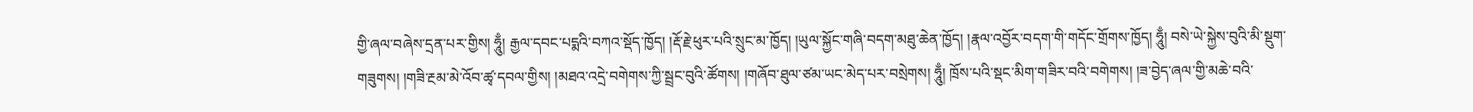གྱི་ཞལ་བཞེས་དྲན་པར་གྱིས། ཧཱུྃ། རྒྱལ་དབང་པདྨའི་བཀའ་སྡོད་ཁྱོད། །རྡོ་རྗེ་ཕུར་པའི་སྲུང་མ་ཁྱོད། །ཡུལ་སྐྱོང་གཞི་བདག་མཐུ་ཆེན་ཁྱོད། །རྣལ་འབྱོར་བདག་གི་གདོང་གྲོགས་ཁྱོད། ཧཱུྃ། བསེ་ཡེ་སྐྱེས་བུའི་མི་སྡུག་གཟུགས། །གཟི་རྔམ་མེ་འོབ་ཚྭ་དབལ་གྱིས། །མཐའ་འདྲེ་བགེགས་ཀྱི་སྦྲང་བུའི་ཚོགས། །གཞོབ་ཐུལ་ཙམ་ཡང་མེད་པར་བསྲེགས། ཧཱུྃ། ཁྲོས་པའི་སྡང་མིག་གཟིར་བའི་བགེགས། །ཟ་བྱེད་ཞལ་གྱི་མཆེ་བའི་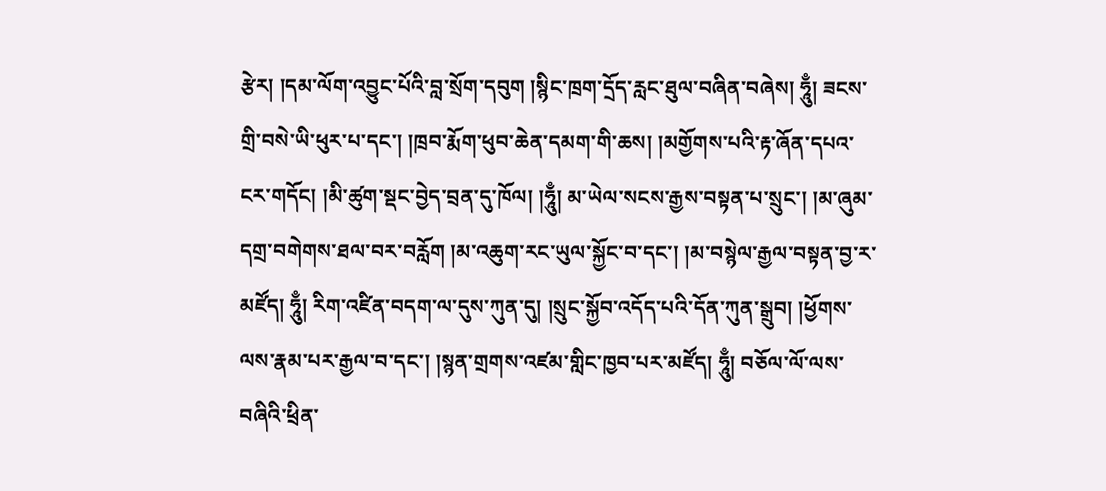རྩེར། །དམ་ལོག་འབྱུང་པོའི་བླ་སྲོག་དབུག །སྙིང་ཁྲག་དྲོད་རླང་ཐུལ་བཞིན་བཞེས། ཧཱུྃ། ཟངས་གྲི་བསེ་ཡི་ཕུར་པ་དང་། །ཁྲབ་རྨོག་ཕུབ་ཆེན་དམག་གི་ཆས། །མགྱོགས་པའི་རྟ་ཞོན་དཔའ་ངར་གདོང། །མི་ཚུག་སྡང་བྱེད་བྲན་དུ་ཁོལ། །ཧཱུྃ། མ་ཡེལ་སངས་རྒྱས་བསྟན་པ་སྲུང་། །མ་ཞུམ་དགྲ་བགེགས་ཐལ་བར་བརློག །མ་འཆུག་རང་ཡུལ་སྐྱོང་བ་དང་། །མ་བསྙེལ་རྒྱལ་བསྟན་བྱ་ར་མཛོད། ཧཱུྃ། རིག་འཛིན་བདག་ལ་དུས་ཀུན་དུ། །སྲུང་སྐྱོབ་འདོད་པའི་དོན་ཀུན་སྒྲུབ། །ཕྱོགས་ལས་རྣམ་པར་རྒྱལ་བ་དང་། །སྙན་གྲགས་འཛམ་གླིང་ཁྱབ་པར་མཛོད། ཧཱུྃ། བཅོལ་ལོ་ལས་བཞིའི་ཕྲིན་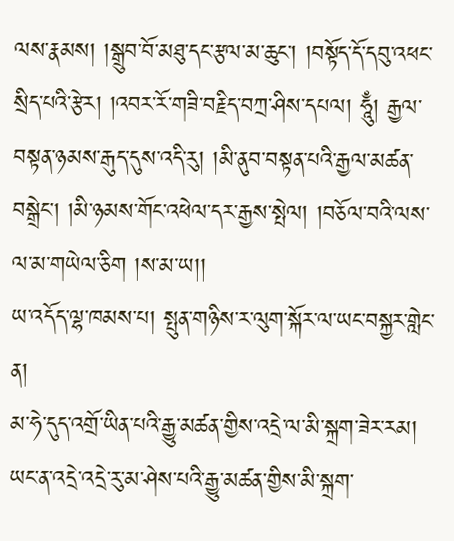ལས་རྣམས། །སྒྲུབ་བོ་མཐུ་དང་རྩལ་མ་ཆུང་། །བསྟོད་དོ་དབུ་འཕང་སྲིད་པའི་རྩེར། །འབར་རོ་གཟི་བརྗིད་བཀྲ་ཤིས་དཔལ། ཧཱུྃ། རྒྱལ་བསྟན་ཉམས་རྒུད་དུས་འདི་རུ། །མི་ནུབ་བསྟན་པའི་རྒྱལ་མཚན་བསྒྲེང། །མི་ཉམས་གོང་འཕེལ་དར་རྒྱས་སྤེལ། །བཅོལ་བའི་ལས་ལ་མ་གཡེལ་ཅིག །ས་མ་ཡ།།
ཡ་འདོད་ལྷ་ཁམས་པ། སྤུན་གཉིས་ར་ལུག་སྐོར་ལ་ཡང་བསྐྱར་གླེང་ན།
མ་ཧེ་དུད་འགྲོ་ཡིན་པའི་རྒྱུ་མཚན་གྱིས་འདྲེ་ལ་མི་སྐྲག་ཟེར་རམ།
ཡང་ན་འདྲེ་འདྲེ་རུ་མ་ཤེས་པའི་རྒྱུ་མཚན་གྱིས་མི་སྐྲག་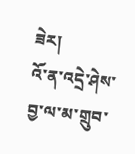ཟེར།
འོ་ན་འདྲེ་ཤེས་བྱ་ལ་མ་གྲུབ་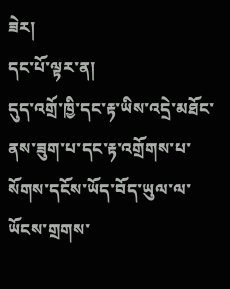ཟེར།
དང་པོ་ལྟར་ན།
དུད་འགྲོ་ཁྱི་དང་རྟ་ཡིས་འདྲེ་མཐོང་ནས་ཟུག་པ་དང་རྟ་འགྲོགས་པ་སོགས་དངོས་ཡོད་བོད་ཡུལ་ལ་ཡོངས་གྲགས་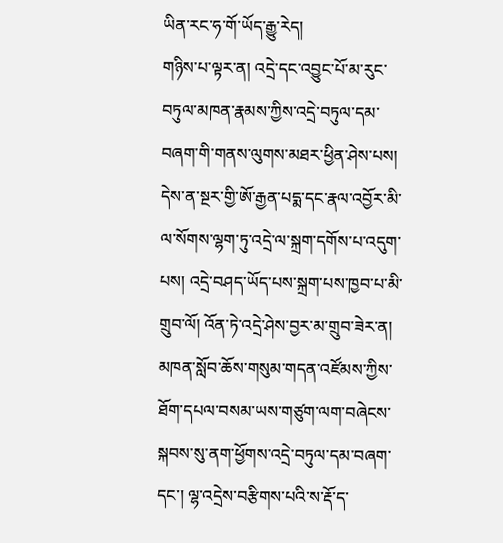ཡིན་རང་ཧ་གོ་ཡོད་རྒྱུ་རེད།
གཉིས་པ་ལྟར་ན། འདྲེ་དང་འབྱུང་པོ་མ་རུང་བཏུལ་མཁན་རྣམས་ཀྱིས་འདྲེ་བཏུལ་དམ་བཞག་གི་གནས་ལུགས་མཐར་ཕྱིན་ཤེས་པས། དེས་ན་སྔར་གྱི་ཨོ་རྒྱན་པདྨ་དང་རྣལ་འབྱོར་མི་ལ་སོགས་ལྷག་ཏུ་འདྲེ་ལ་སྐྲག་དགོས་པ་འདུག་པས། འདྲེ་བཤད་ཡོད་པས་སྐྲག་པས་ཁྱབ་པ་མི་གྲུབ་ལོ། འོན་ཏེ་འདྲེ་ཤེས་བྱར་མ་གྲུབ་ཟེར་ན། མཁན་སློབ་ཆོས་གསུམ་གདན་འཛོམས་ཀྱིས་ཐོག་དཔལ་བསམ་ཡས་གཙུག་ལག་བཞེངས་སྐབས་སུ་ནག་ཕྱོགས་འདྲེ་བཏུལ་དམ་བཞག་དང་། ལྷ་འདྲེས་བརྩིགས་པའི་ས་རྡོ་ད་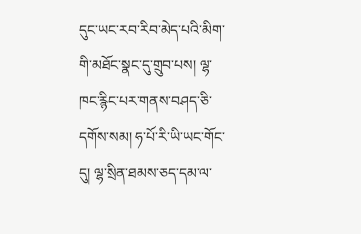དུང་ཡང་རབ་རིབ་མེད་པའི་མིག་གི་མཐོང་སྣང་དུ་གྲུབ་པས། ལྷ་ཁང་རྙིང་པར་གནས་བཤད་ཅི་དགོས་སམ། ཧ་པོ་རི་ཡི་ཡང་གོང་དུ། ལྷ་སྲིན་ཐམས་ཅད་དམ་ལ་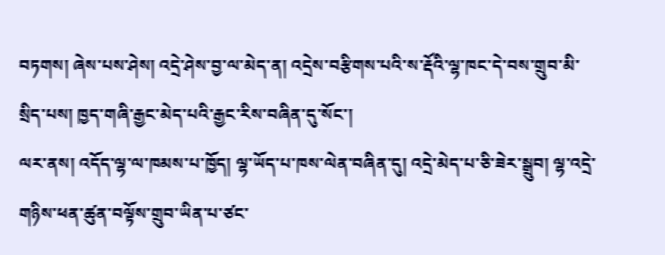བཏགས། ཞེས་པས་ཤེས། འདྲེ་ཤེས་བྱ་ལ་མེད་ན། འདྲེས་བརྩིགས་པའི་ས་རྡོའི་ལྷ་ཁང་དེ་བས་གྲུབ་མི་སྲིད་པས། ཁྱད་གཞི་རྒྱང་མེད་པའི་རྒྱང་རིས་བཞིན་དུ་སོང་།
ལར་ནས། འདོད་ལྷ་ལ་ཁམས་པ་ཁྱོད། ལྷ་ཡོད་པ་ཁས་ལེན་བཞིན་དུ། འདྲེ་མེད་པ་ཅི་ཟེར་སྒྲུབ། ལྷ་འདྲེ་གཉིས་ཕན་ཚུན་བལྟོས་གྲུབ་ཡིན་པ་ཙང་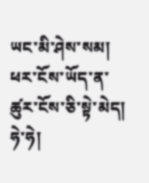ཡང་མི་ཤེས་སམ། ཕར་ངོས་ཡོད་ན་ཚུར་ངོས་ཅི་སྟེ་མེད། ཧེ་ཧེ།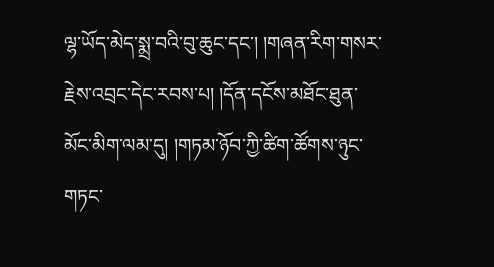ལྷ་ཡོད་མེད་སྨྲ་བའི་བུ་ཆུང་དང་། །གཞན་རིག་གསར་རྗེས་འབྲང་དེང་རབས་པ། །དོན་དངོས་མཐོང་ཐུན་མོང་མིག་ལམ་དུ། །གཏམ་ཉོབ་ཀྱི་ཚིག་ཚོགས་ཉུང་གཏང་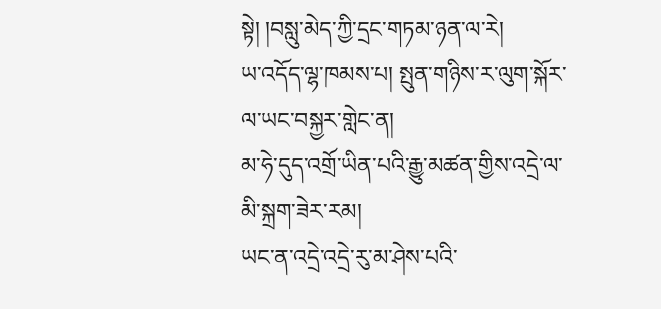སྟེ། །བསླུ་མེད་ཀྱི་དྲང་གཏམ་ཉན་ལ་རེ།
ཡ་འདོད་ལྷ་ཁམས་པ། སྤུན་གཉིས་ར་ལུག་སྐོར་ལ་ཡང་བསྐྱར་གླེང་ན།
མ་ཧེ་དུད་འགྲོ་ཡིན་པའི་རྒྱུ་མཚན་གྱིས་འདྲེ་ལ་མི་སྐྲག་ཟེར་རམ།
ཡང་ན་འདྲེ་འདྲེ་རུ་མ་ཤེས་པའི་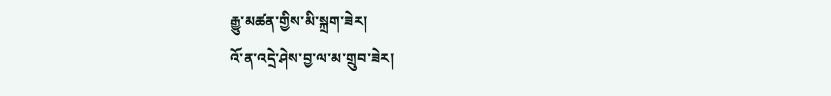རྒྱུ་མཚན་གྱིས་མི་སྐྲག་ཟེར།
འོ་ན་འདྲེ་ཤེས་བྱ་ལ་མ་གྲུབ་ཟེར།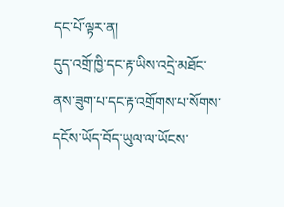དང་པོ་ལྟར་ན།
དུད་འགྲོ་ཁྱི་དང་རྟ་ཡིས་འདྲེ་མཐོང་ནས་ཟུག་པ་དང་རྟ་འགྲོགས་པ་སོགས་དངོས་ཡོད་བོད་ཡུལ་ལ་ཡོངས་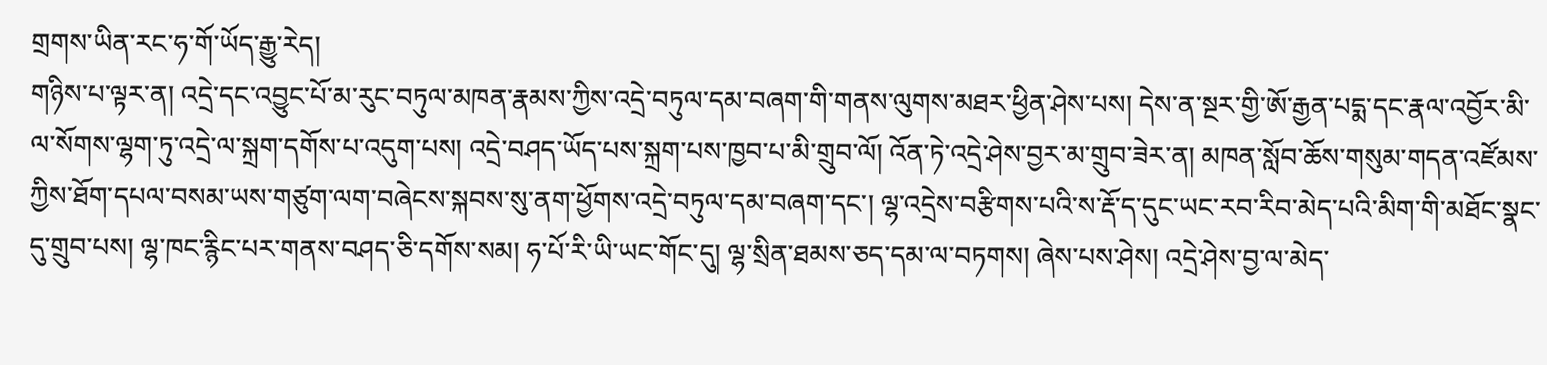གྲགས་ཡིན་རང་ཧ་གོ་ཡོད་རྒྱུ་རེད།
གཉིས་པ་ལྟར་ན། འདྲེ་དང་འབྱུང་པོ་མ་རུང་བཏུལ་མཁན་རྣམས་ཀྱིས་འདྲེ་བཏུལ་དམ་བཞག་གི་གནས་ལུགས་མཐར་ཕྱིན་ཤེས་པས། དེས་ན་སྔར་གྱི་ཨོ་རྒྱན་པདྨ་དང་རྣལ་འབྱོར་མི་ལ་སོགས་ལྷག་ཏུ་འདྲེ་ལ་སྐྲག་དགོས་པ་འདུག་པས། འདྲེ་བཤད་ཡོད་པས་སྐྲག་པས་ཁྱབ་པ་མི་གྲུབ་ལོ། འོན་ཏེ་འདྲེ་ཤེས་བྱར་མ་གྲུབ་ཟེར་ན། མཁན་སློབ་ཆོས་གསུམ་གདན་འཛོམས་ཀྱིས་ཐོག་དཔལ་བསམ་ཡས་གཙུག་ལག་བཞེངས་སྐབས་སུ་ནག་ཕྱོགས་འདྲེ་བཏུལ་དམ་བཞག་དང་། ལྷ་འདྲེས་བརྩིགས་པའི་ས་རྡོ་ད་དུང་ཡང་རབ་རིབ་མེད་པའི་མིག་གི་མཐོང་སྣང་དུ་གྲུབ་པས། ལྷ་ཁང་རྙིང་པར་གནས་བཤད་ཅི་དགོས་སམ། ཧ་པོ་རི་ཡི་ཡང་གོང་དུ། ལྷ་སྲིན་ཐམས་ཅད་དམ་ལ་བཏགས། ཞེས་པས་ཤེས། འདྲེ་ཤེས་བྱ་ལ་མེད་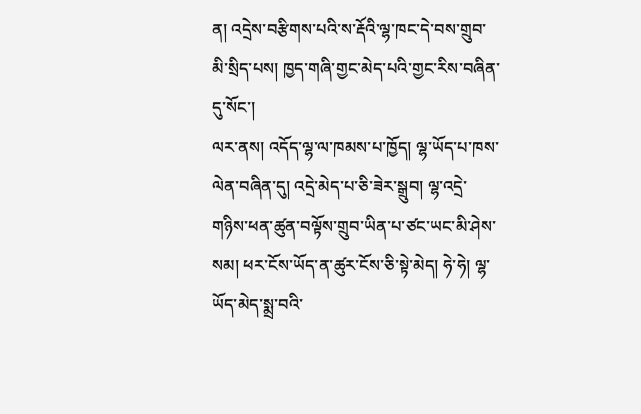ན། འདྲེས་བརྩིགས་པའི་ས་རྡོའི་ལྷ་ཁང་དེ་བས་གྲུབ་མི་སྲིད་པས། ཁྱད་གཞི་གྱང་མེད་པའི་གྱང་རིས་བཞིན་དུ་སོང་།
ལར་ནས། འདོད་ལྷ་ལ་ཁམས་པ་ཁྱོད། ལྷ་ཡོད་པ་ཁས་ལེན་བཞིན་དུ། འདྲེ་མེད་པ་ཅི་ཟེར་སྒྲུབ། ལྷ་འདྲེ་གཉིས་ཕན་ཚུན་བལྟོས་གྲུབ་ཡིན་པ་ཙང་ཡང་མི་ཤེས་སམ། ཕར་ངོས་ཡོད་ན་ཚུར་ངོས་ཅི་སྟེ་མེད། ཧེ་ཧེ། ལྷ་ཡོད་མེད་སྨྲ་བའི་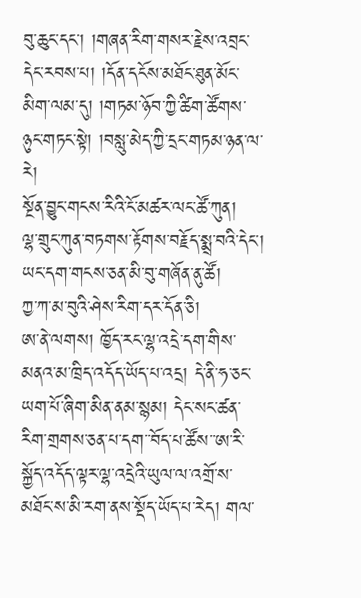བུ་ཆུང་དང་། །གཞན་རིག་གསར་རྗེས་འབྲང་དེང་རབས་པ། །དོན་དངོས་མཐོང་ཐུན་མོང་མིག་ལམ་དུ། །གཏམ་ཉོབ་ཀྱི་ཚིག་ཚོགས་ཉུང་གཏང་སྟེ། །བསླུ་མེད་ཀྱི་དྲང་གཏམ་ཉན་ལ་རེ།
སྔོན་བྱུང་གངས་རིའི་ངོ་མཚར་ལང་ཚོ་ཀུན།
ལྷ་གྲུང་ཀུན་བཏགས་རྟོགས་བརྗོད་སྨྲ་བའི་དེང་།
ཡང་དག་གངས་ཅན་མི་བུ་གཞོན་ནུ་ཚོ།
ཀྱ་ཀ་མ་བུའི་ཤེས་རིག་དར་དོན་ཅི།
ཨ་ནེ་ལགས། ཁྱོད་རང་ལྷ་འདྲེ་དག་གིས་མནའ་མ་ཁྲིད་འདོད་ཡོད་པ་འདྲ། དེ་ནི་ཧ་ཅང་ཡག་པོ་ཞིག་མིན་ནམ་སྙམ། དེང་སང་ཚན་རིག་གྲགས་ཅན་པ་དག་་བོད་པ་ཚོས་་ཨ་རི་སྐྱོད་འདོད་ལྟར་ལྷ་འདྲེའི་ཡུལ་ལ་འགྲོ་ས་མཐོང་ས་མི་རག་ནས་སྡོད་ཡོད་པ་རེད། གལ་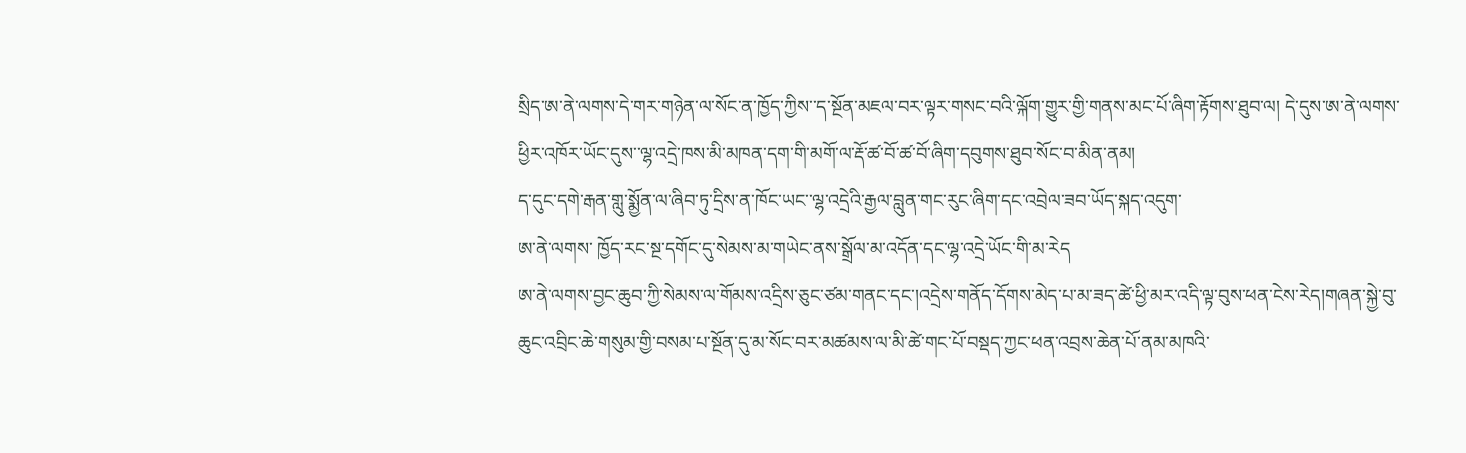སྲིད་ཨ་ནེ་ལགས་དེ་གར་གཉེན་ལ་སོང་ན་ཁྱོད་ཀྱིས་་ད་སྔོན་མཇལ་བར་ལྟར་གསང་བའི་ལྐོག་གྱུར་གྱི་གནས་མང་པོ་ཞིག་རྟོགས་ཐུབ་ལ། དེ་དུས་ཨ་ནེ་ལགས་ཕྱིར་འཁོར་ཡོང་དུས་་ལྷ་འདྲེ་ཁས་མི་མཁན་དག་གི་མགོ་ལ་རྡོ་ཚ་བོ་ཚ་བོ་ཞིག་དབུགས་ཐུབ་སོང་བ་མིན་ནམ།
ད་དུང་དགེ་རྒན་གླུ་སྨྱོན་ལ་ཞིབ་ཏུ་དྲིས་ན་ཁོང་ཡང་་ལྷ་འདྲེའི་རྒྱལ་བླུན་གང་རུང་ཞིག་དང་འབྲེལ་ཟབ་ཡོད་སྐད་འདུག་
ཨ་ནེ་ལགས་ ཁྱོད་རང་སྔ་དགོང་དུ་སེམས་མ་གཡེང་ནས་སྒྲོལ་མ་འདོན་དང་ལྷ་འདྲེ་ཡོང་གི་མ་རེད
ཨ་ནེ་ལགས་བྱང་ཆུབ་ཀྱི་སེམས་ལ་གོམས་འདྲིས་ཅུང་ཙམ་གནང་དང་།འདྲེས་གནོད་དོགས་མེད་པ་མ་ཟད་ཚེ་ཕྱི་མར་འདི་ལྟ་བུས་ཕན་ངེས་རེད།གཞན་སྐྱེ་བུ་ཆུང་འབྲིང་ཆེ་གསུམ་གྱི་བསམ་པ་སྔོན་དུ་མ་སོང་བར་མཚམས་ལ་མི་ཚེ་གང་པོ་བསྡད་ཀྱང་ཕན་འབྲས་ཆེན་པོ་ནམ་མཁའི་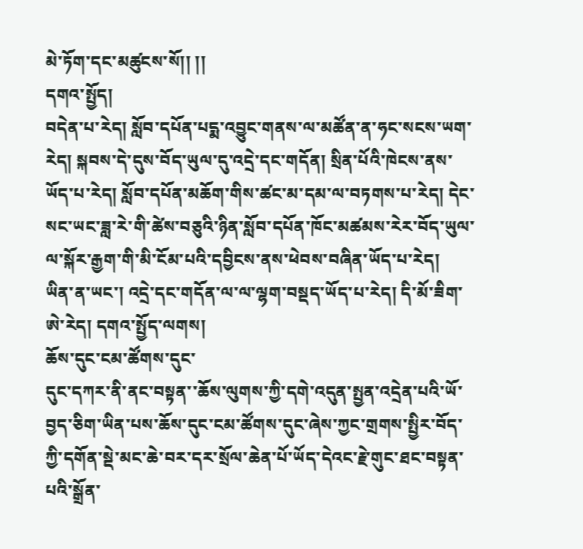མེ་ཏོག་དང་མཚུངས་སོ།། །།
དགའ་སྤྱོད།
བདེན་པ་རེད། སློབ་དཔོན་པདྨ་འབྱུང་གནས་ལ་མཚོན་ན་ཧང་སངས་ཡག་རེད། སྐབས་དེ་དུས་བོད་ཡུལ་དུ་འདྲེ་དང་གདོན། སྲིན་པོའི་ཁེངས་ནས་ཡོད་པ་རེད། སློབ་དཔོན་མཆོག་གིས་ཚང་མ་དམ་ལ་བཏགས་པ་རེད། དེང་སང་ཡང་ཟླ་རེ་གི་ཚེས་བཅུའི་ཉིན་སློབ་དཔོན་ཁོང་མཚམས་རེར་བོད་ཡུལ་ལ་སྐོར་རྒྱག་གི་མི་ངོམ་པའི་དབྱིངས་ནས་ཕེབས་བཞིན་ཡོད་པ་རེད།
ཡིན་ན་ཡང་། འདྲེ་དང་གདོན་ལ་ལ་ལྷག་བསྡད་ཡོད་པ་རེད། དི་མོ་ཟིག་ཨེ་རེད། དགའ་སྤྱོད་ལགས།
ཆོས་དུང་ངམ་ཚོགས་དུང་
དུང་དཀར་ནི་ནང་བསྟན་་ཆོས་ལུགས་ཀྱི་དགེ་འདུན་སྤྱན་འདྲེན་པའི་ཡོ་བྱད་ཅིག་ཡིན་པས་ཆོས་དུང་ངམ་ཚོགས་དུང་ཞེས་ཀྱང་གྲགས་སྤྱིར་བོད་ཀྱི་དགོན་སྡེ་མང་ཆེ་བར་དར་སྲོལ་ཆེན་པོ་ཡོད་དེའང་རྗེ་གུང་ཐང་བསྟན་པའི་སྒྲོན་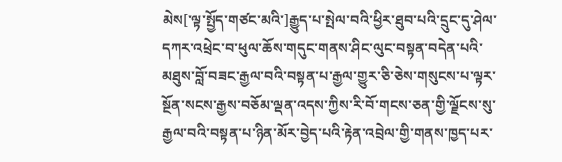མེས[་ལྟ་སྤྱོད་གཙང་མའི་]རྒྱུད་པ་སྤེལ་བའི་ཕྱིར་ཐུབ་པའི་དྲུང་དུ་ཤེལ་དཀར་འཕྲེང་བ་ཕུལ་ཆོས་གདུང་གནས་ཤིང་ལུང་བསྟན་བདེན་པའི་མཐུས་བློ་བཟང་རྒྱལ་བའི་བསྟན་པ་རྒྱལ་གྱུར་ཅི་ཅེས་གསུངས་པ་ལྟར་སྔོན་སངས་རྒྱས་བཅོམ་ལྡན་འདས་ཀྱིས་རི་བོ་གངས་ཅན་གྱི་ལྗོངས་སུ་རྒྱལ་བའི་བསྟན་པ་ཉིན་མོར་བྱེད་པའི་རྟེན་འབྲེལ་གྱི་གནས་ཁྱད་པར་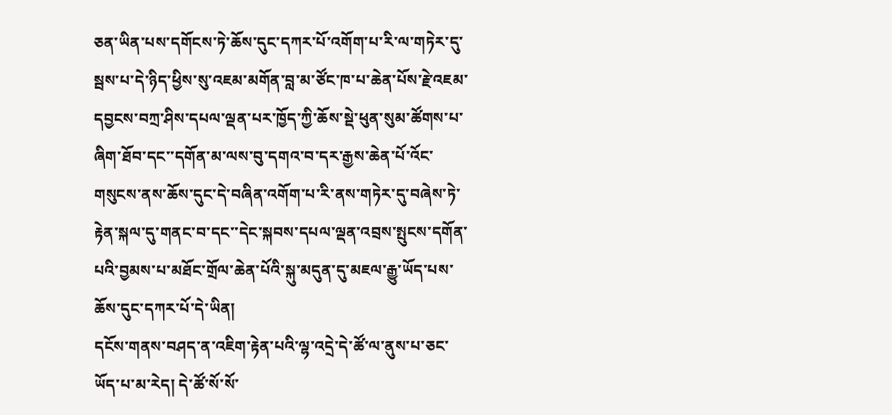ཅན་ཡིན་པས་དགོངས་ཏེ་ཆོས་དུང་དཀར་པོ་འགོག་པ་རི་ལ་གཏེར་དུ་སྦས་པ་དེ་ཉིད་ཕྱིས་སུ་འཇམ་མགོན་བླ་མ་ཙོང་ཁ་པ་ཆེན་པོས་རྗེ་འཇམ་དབྱངས་བཀྲ་ཤིས་དཔལ་ལྡན་པར་ཁྱོད་ཀྱི་ཆོས་སྡེ་ཕུན་སུམ་ཚོགས་པ་ཞིག་ཐོབ་དང་་དགོན་མ་ལས་བུ་དགའ་བ་དར་རྒྱས་ཆེན་པོ་འོང་གསུངས་ནས་ཆོས་དུང་དེ་བཞིན་འགོག་པ་རི་ནས་གཏེར་དུ་བཞེས་ཏེ་རྟེན་སྐལ་དུ་གནང་བ་དང་་དེང་སྐབས་དཔལ་ལྡན་འབྲས་སྤུངས་དགོན་པའི་བྱམས་པ་མཐོང་གྲོལ་ཆེན་པོའི་སྐུ་མདུན་དུ་མཇལ་རྒྱུ་ཡོད་པས་ཆོས་དུང་དཀར་པོ་དེ་ཡིན།
དངོས་གནས་བཤད་ན་འཇིག་རྟེན་པའི་ལྷ་འདྲེ་དེ་ཚོ་ལ་ནུས་པ་ཅང་ཡོད་པ་མ་རེད། དེ་ཚོ་སོ་སོ་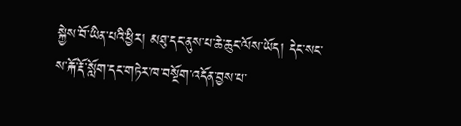སྐྱེས་བོ་ཡིན་པའི་ཕྱིར། མཐུ་དང་ནུས་པ་ཆེ་ཆུང་ལོས་ཡོད། དེང་སང་ས་རྐོ་རྡོ་སློག་དང་གཏེར་ཁ་བསྔོག་འདོན་བྱས་པ་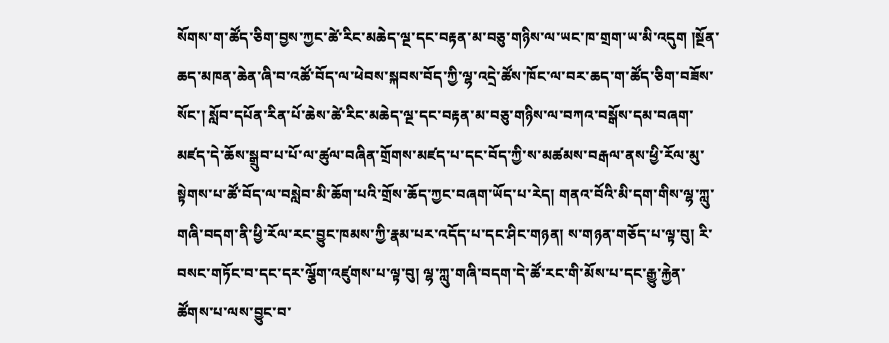སོགས་ག་ཚོད་ཅིག་བྱས་ཀྱང་ཚེ་རིང་མཆེད་ལྔ་དང་བརྟན་མ་བཅུ་གཉིས་ལ་ཡང་ཁ་གྲག་ཡ་མི་འདུག །སྔོན་ཆད་མཁན་ཆེན་ཞི་བ་འཚོ་བོད་ལ་ཕེབས་སྐབས་བོད་ཀྱི་ལྷ་འདྲེ་ཚོས་ཁོང་ལ་བར་ཆད་ག་ཚོད་ཅིག་བཟོས་སོང་། སློབ་དཔོན་རིན་པོ་ཆེས་ཚེ་རིང་མཆེད་ལྔ་དང་བརྟན་མ་བཅུ་གཉིས་ལ་བཀའ་བསྒོས་དམ་བཞག་མཛད་དེ་ཆོས་སྒྲུབ་པ་པོ་ལ་ཚུལ་བཞིན་གྲོགས་མཛད་པ་དང་བོད་ཀྱི་ས་མཚམས་བརྒལ་ནས་ཕྱི་རོལ་མུ་སྟེགས་པ་ཚོ་བོད་ལ་བསླེབ་མི་ཆོག་པའི་གྲོས་ཆོད་ཀྱང་བཞག་ཡོད་པ་རེད། གནའ་བོའི་མི་དག་གིས་ལྷ་ཀླུ་གཞི་བདག་ནི་ཕྱི་རོལ་རང་བྱུང་ཁམས་ཀྱི་རྣམ་པར་འདོད་པ་དང་ཤིང་གཉན། ས་གཉན་གཅོད་པ་ལྟ་བུ། རི་བསང་གཏོང་བ་དང་དར་ལྕོག་འཛུགས་པ་ལྟ་བུ། ལྷ་ཀླུ་གཞི་བདག་དེ་ཚོ་རང་གི་མོས་པ་དང་རྒྱུ་རྐྱེན་ཚོགས་པ་ལས་བྱུང་བ་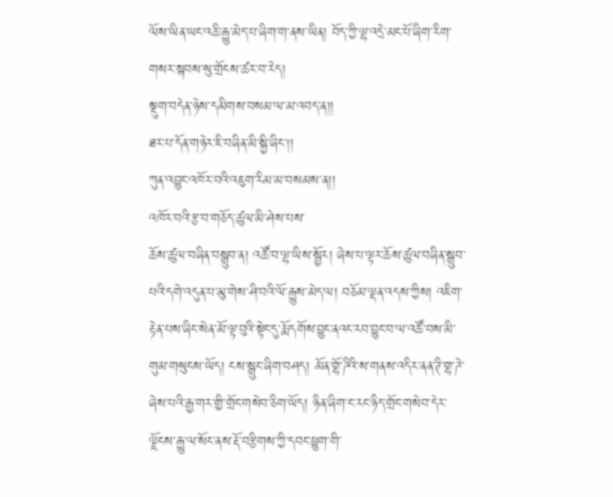ལོས་ཡིན་ཡང་འཆི་རྒྱུ་མེད་པ་ཞིག་ག་ནས་ཡིན། བོད་ཀྱི་ལྷ་འདྲེ་མང་པོ་ཞིག་རིག་གསར་སྐབས་སུ་གྲོངས་ཚར་བ་རེད།
སྡུག་བདེན་ཉེས་དམིགས་བསམ་ལ་མ་འབད་ན།།
ཐར་པ་དོན་གཉེར་ཇི་བཞིན་མི་སྐྱི་ཞིང།།
ཀུན་འབྱུང་འཁོར་བའི་འཇུག་རིམ་མ་བསམས་ན།།
འཁོར་བའི་རྩ་བ་གཅོད་ཚུལ་མི་ཤེས་པས་
ཆོས་ཚུལ་བཞིན་བསྒྲུབ་ན། འཚོ་བ་ལྷ་ཡིས་སྦྱོར། ཞེས་པ་ལྟར་ཆོས་ཚུལ་བཞིན་སྒྲུབ་པའི་དགེ་འདུན་པ་མུ་གེས་ཤི་བའི་ལོ་རྒྱུས་མེད་ལ། བཅོམ་ལྡན་འདས་ཀྱིས། འཇིག་རྟེན་པས་ཞིང་སེན་མོ་ལྟ་བུའི་སྟེང་དུ་རྨོ་དགོས་བྱུང་ནའང་རབ་བྱུང་བ་ལ་འཚོ་བས་མི་གུམ་གསུངས་ཡོད། ངས་སྒྲུང་ཞིག་བཤད། མོན་གྷོ་ཌིའི་ས་གནས་འདིར་ནན་ཊི་གྷ་ཌེ་ཞེས་པའི་རྒྱ་གར་གྱི་གྲོང་གསེབ་ཅིག་ཡོད། ཉིན་ཞིག་ང་རང་ཉིད་གྲོང་གསེབ་དེར་ལྗོངས་རྒྱུ་ལ་སོང་ནས་རྡོ་བརྩིགས་ཀྱི་དབང་ཕྱུག་གི་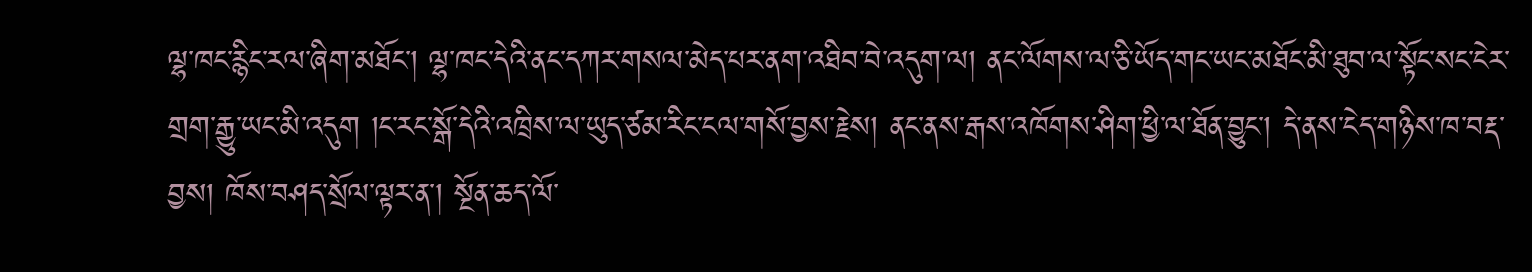ལྷ་ཁང་རྙིང་རལ་ཞིག་མཐོང་། ལྷ་ཁང་དེའི་ནང་དཀར་གསལ་མེད་པར་ནག་འཐིབ་བེ་འདུག་ལ། ནང་ལོགས་ལ་ཅི་ཡོད་གང་ཡང་མཐོང་མི་ཐུབ་ལ་སྟོང་སང་ངེར་གྲག་རྒྱུ་ཡང་མི་འདུག །ང་རང་སྒོ་དེའི་འཁྲིས་ལ་ཡུད་ཙམ་རིང་ངལ་གསོ་བྱས་རྗེས། ནང་ནས་རྒས་འཁོགས་ཤིག་ཕྱི་ལ་ཐོན་བྱུང་། དེ་ནས་ངེད་གཉིས་ཁ་བརྡ་བྱས། ཁོས་བཤད་སྲོལ་ལྟར་ན་། སྔོན་ཆད་ལོ་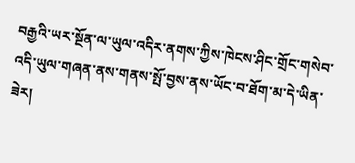བརྒྱའི་ཡར་སྔོན་ལ་ཡུལ་འདིར་ནགས་ཀྱིས་ཁེངས་ཤིང་གྲོང་གསེབ་འདི་ཡུལ་གཞན་ནས་གནས་སྤོ་བྱས་ནས་ཡོང་བ་ཐོག་མ་དེ་ཡིན་ཟེར།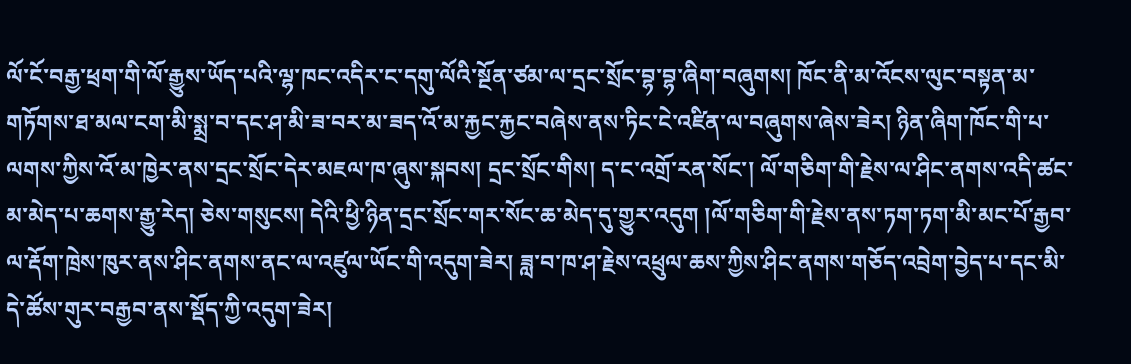ལོ་ངོ་བརྒྱ་ཕྲག་གི་ལོ་རྒྱུས་ཡོད་པའི་ལྷ་ཁང་འདིར་ང་དགུ་ལོའི་སྔོན་ཙམ་ལ་དྲང་སྲོང་བྷ་བྷ་ཞིག་བཞུགས། ཁོང་ནི་མ་འོངས་ལུང་བསྟན་མ་གཏོགས་ཐ་མལ་ངག་མི་སྨྲ་བ་དང་ཤ་མི་ཟ་བར་མ་ཟད་འོ་མ་རྐྱང་རྐྱང་བཞེས་ནས་ཏིང་ངེ་འཛིན་ལ་བཞུགས་ཞེས་ཟེར། ཉིན་ཞིག་ཁོང་གི་པ་ལགས་ཀྱིས་འོ་མ་ཁྱེར་ནས་དྲང་སྲོང་དེར་མཇལ་ཁ་ཞུས་སྐབས། དྲང་སྲོང་གིས། ད་ང་འགྲོ་རན་སོང་། ལོ་གཅིག་གི་རྗེས་ལ་ཤིང་ནགས་འདི་ཚང་མ་མེད་པ་ཆགས་རྒྱུ་རེད། ཅེས་གསུངས། དེའི་ཕྱི་ཉིན་དྲང་སྲོང་གར་སོང་ཆ་མེད་དུ་གྱུར་འདུག །ལོ་གཅིག་གི་རྗེས་ནས་ཏག་ཏག་མི་མང་པོ་རྒྱབ་ལ་རྡོག་ཁྲེས་ཁུར་ནས་ཤིང་ནགས་ནང་ལ་འཛུལ་ཡོང་གི་འདུག་ཟེར། ཟླ་བ་ཁ་ཤ་རྗེས་འཕྲུལ་ཆས་ཀྱིས་ཤིང་ནགས་གཅོད་འབྲེག་བྱེད་པ་དང་མི་དེ་ཚོས་གུར་བརྒྱབ་ནས་སྡོད་ཀྱི་འདུག་ཟེར།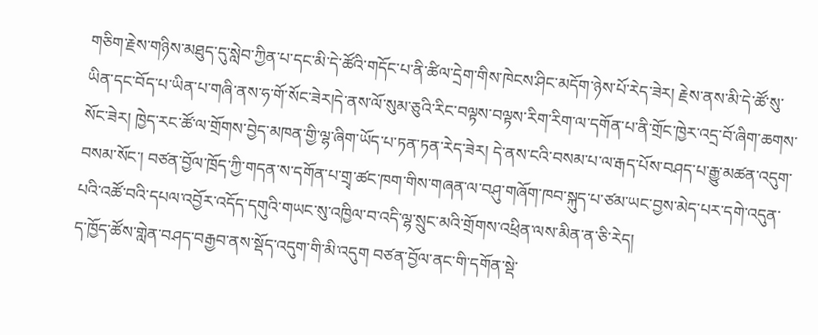གཅིག་རྗེས་གཉིས་མཐུད་དུ་སླེབ་ཀྱིན་པ་དང་མི་དེ་ཚོའི་གདོང་པ་ནི་ཚིལ་དྲེག་གིས་ཁེངས་ཤིང་མདོག་ཉེས་པོ་རེད་ཟེར། རྗེས་ནས་མི་དེ་ཚོ་སུ་ཡིན་དང་བོད་པ་ཡིན་པ་གཞི་ནས་ཧ་གོ་སོང་ཟེར།དེ་ནས་ལོ་སུམ་ཅུའི་རིང་བལྟས་བལྟས་རིག་རིག་ལ་དགོན་པ་ནི་གྲོང་ཁྱེར་འདྲ་བོ་ཞིག་ཆགས་སོང་ཟེར། ཁྱེད་རང་ཚོ་ལ་གྲོགས་བྱེད་མཁན་གྱི་ལྷ་ཞིག་ཡོད་པ་ཏན་ཏན་རེད་ཟེར། དེ་ནས་ངའི་བསམ་པ་ལ་རྒད་པོས་བཤད་པ་རྒྱུ་མཚན་འདུག་བསམ་སོང་། བཙན་བྱོལ་ཁྲོད་ཀྱི་གདན་ས་དགོན་པ་གྲྭ་ཚང་ཁག་གིས་གཞན་ལ་བཤུ་གཞོག་ཁབ་སྐུད་པ་ཙམ་ཡང་བྱས་མེད་པར་དགེ་འདུན་པའི་འཚོ་བའི་དཔལ་འབྱོར་འདོད་དགུའི་གཡང་སུ་འཁྱིལ་བ་འདི་ལྷ་སྲུང་མའི་གྲོགས་འཕྲིན་ལས་མིན་ན་ཅི་རེད།
ད་ཁྱོད་ཚོས་གླེན་བཤད་བརྒྱབ་ནས་སྡོད་འདུག་གི་མི་འདུག བཙན་བྱོལ་ནང་གི་དགོན་སྡེ་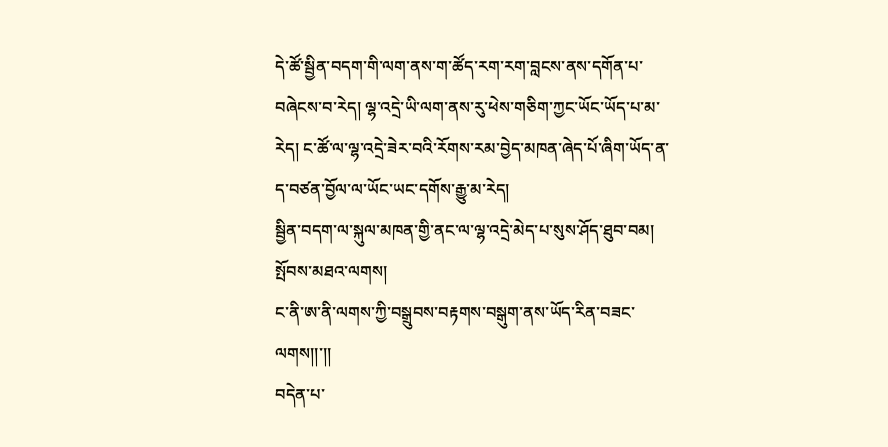དེ་ཚོ་སྦྱིན་བདག་གི་ལག་ནས་ག་ཚོད་རག་རག་བླངས་ནས་དགོན་པ་བཞེངས་བ་རེད། ལྷ་འདྲེ་ཡི་ལག་ནས་རུ་ཕེས་གཅིག་ཀྱང་ཡོང་ཡོད་པ་མ་རེད། ང་ཚོ་ལ་ལྷ་འདྲེ་ཟེར་བའི་རོགས་རམ་བྱེད་མཁན་ཞེད་པོ་ཞིག་ཡོད་ན་ད་བཙན་བྱོལ་ལ་ཡོང་ཡང་དགོས་རྒྱུ་མ་རེད།
སྦྱིན་བདག་ལ་སྐུལ་མཁན་གྱི་ནང་ལ་ལྷ་འདྲེ་མེད་པ་སུས་ཤོད་ཐུབ་བམ། སྤོབས་མཐའ་ལགས།
ང་ནི་ཨ་ནི་ལགས་ཀྱི་བསྒྲུབས་བརྟགས་བསྒུག་ནས་ཡོད་རིན་བཟང་ལགས།།་།།
བདེན་པ་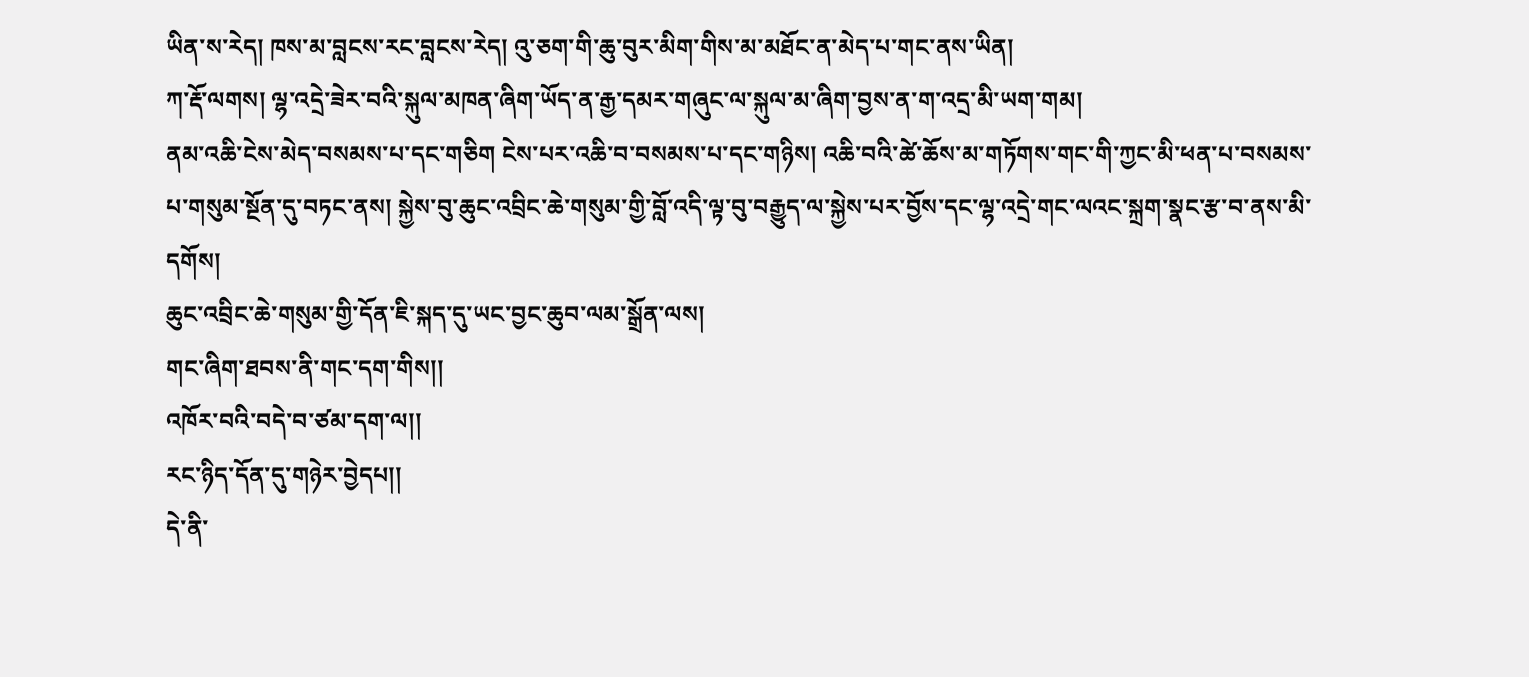ཡིན་ས་རེད། ཁས་མ་བླངས་རང་བླངས་རེད། འུ་ཅག་གི་ཆུ་བུར་མིག་གིས་མ་མཐོང་ན་མེད་པ་གང་ནས་ཡིན།
ཀ་རྡོ་ལགས། ལྷ་འདྲེ་ཟེར་བའི་སྐུལ་མཁན་ཞིག་ཡོད་ན་རྒྱ་དམར་གཞུང་ལ་སྐུལ་མ་ཞིག་བྱས་ན་ག་འདྲ་མི་ཡག་གམ།
ནམ་འཆི་ངེས་མེད་བསམས་པ་དང་གཅིག ངེས་པར་འཆི་བ་བསམས་པ་དང་གཉིས། འཆི་བའི་ཚེ་ཆོས་མ་གཏོགས་གང་གི་ཀྱང་མི་ཕན་པ་བསམས་པ་གསུམ་སྔོན་དུ་བཏང་ནས། སྐྱེས་བུ་ཆུང་འབྲིང་ཆེ་གསུམ་གྱི་བློ་འདི་ལྟ་བུ་བརྒྱུད་ལ་སྐྱེས་པར་བྱོས་དང་ལྷ་འདྲེ་གང་ལའང་སྐྲག་སྣང་རྩ་བ་ནས་མི་དགོས།
ཆུང་འབྲིང་ཆེ་གསུམ་གྱི་དོན་ཇི་སྐད་དུ་ཡང་བྱང་ཆུབ་ལམ་སྒྲོན་ལས།
གང་ཞིག་ཐབས་ནི་གང་དག་གིས།།
འཁོར་བའི་བདེ་བ་ཙམ་དག་ལ།།
རང་ཉིད་དོན་དུ་གཉེར་བྱེདཔ།།
དེ་ནི་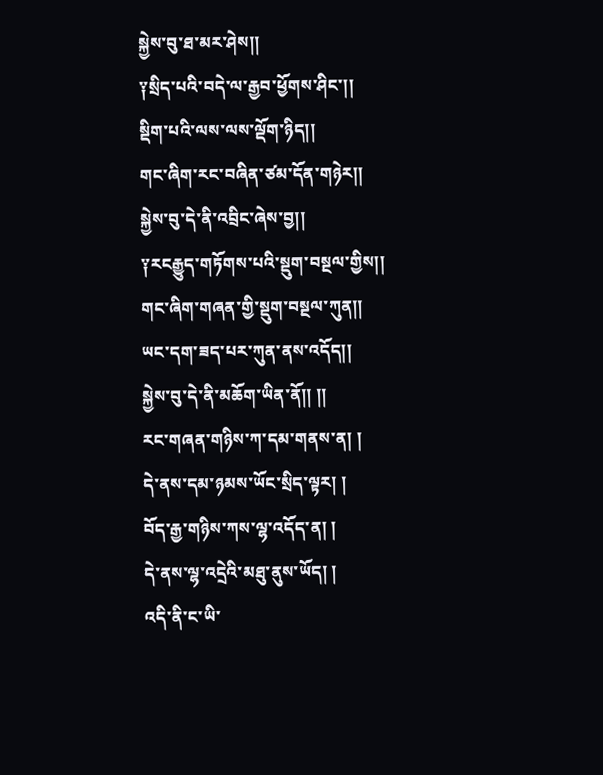སྐྱེས་བུ་ཐ་མར་ཤེས།།
༑སྲིད་པའི་བདེ་ལ་རྒྱབ་ཕྱོགས་ཤིང་།།
སྡིག་པའི་ལས་ལས་ལྡོག་ཉིད།།
གང་ཞིག་རང་བཞིན་ཙམ་དོན་གཉེར།།
སྐྱེས་བུ་དེ་ནི་འབྲིང་ཞེས་བྱ།།
༑རངརྒྱུད་གཏོགས་པའི་སྡུག་བསྔལ་གྱིས།།
གང་ཞིག་གཞན་གྱི་སྡུག་བསྔལ་ཀུན།།
ཡང་དག་ཟད་པར་ཀུན་ནས་འདོད།།
སྐྱེས་བུ་དེ་ནི་མཆོག་ཡིན་ནོ།། །།
རང་གཞན་གཉིས་ཀ་དམ་གནས་ན། །
དེ་ནས་དམ་ཉམས་ཡོང་སྲིད་ལྟར། །
བོད་རྒྱ་གཉིས་ཀས་ལྷ་འདོད་ན། །
དེ་ནས་ལྷ་འདྲེའི་མཐུ་ནུས་ཡོད། །
འདི་ནི་ང་ཡི་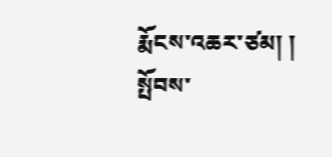རྨོངས་འཆར་ཙམ། །
སྤོབས་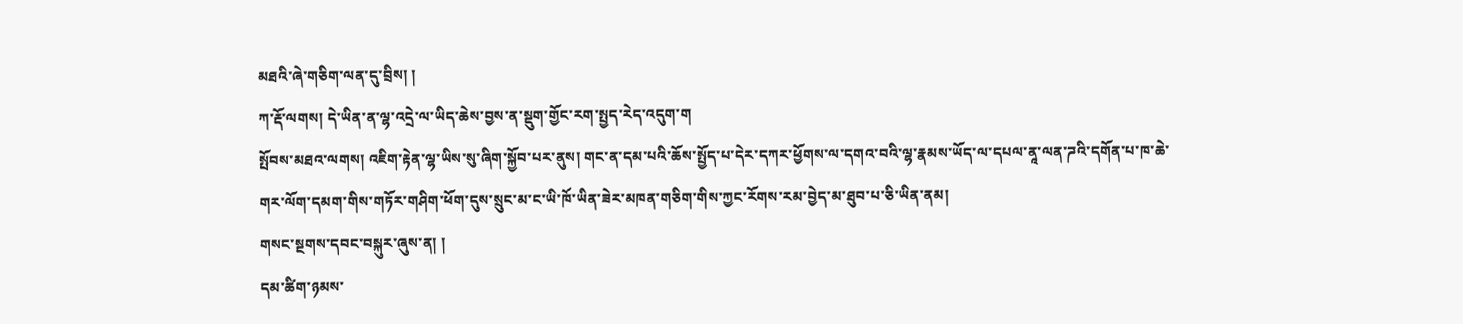མཐའི་ཞེ་གཅིག་ལན་དུ་བྲིས། །
ཀ་རྡོ་ལགས། དེ་ཡིན་ན་ལྷ་འདྲེ་ལ་ཡིད་ཆེས་བྱས་ན་སྡུག་གྱོང་རག་སྤྱད་རེད་འདུག་ག
སྤོབས་མཐའ་ལགས། འཇིག་རྟེན་ལྷ་ཡིས་སུ་ཞིག་སྐྱོབ་པར་ནུས། གང་ན་དམ་པའི་ཆོས་སྤྱོད་པ་དེར་དཀར་ཕྱོགས་ལ་དགའ་བའི་ལྷ་རྣམས་ཡོད་ལ་དཔལ་ནཱ་ལན་ཌའི་དགོན་པ་ཁ་ཆེ་གར་ལོག་དམག་གིས་གཏོར་གཤིག་ཕོག་དུས་སྲུང་མ་ང་ཡི་ཁོ་ཡིན་ཟེར་མཁན་གཅིག་གིས་ཀྱང་རོགས་རམ་བྱེད་མ་ཐུབ་པ་ཅི་ཡིན་ནམ།
གསང་སྔགས་དབང་བསྐུར་ཞུས་ན། །
དམ་ཚིག་ཉམས་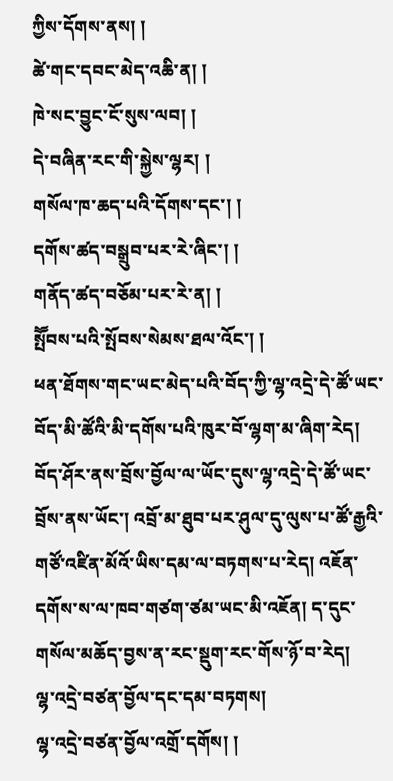ཀྱིས་དོགས་ནས། །
ཚེ་གང་དབང་མེད་འཆི་ན། །
ཁེ་སང་བྱུང་ངོ་སུས་ལབ། །
དེ་བཞིན་རང་གི་སྐྱེས་ལྷར། །
གསོལ་ཁ་ཆད་པའི་དོགས་དང་། །
དགོས་ཚད་བསྒྲུབ་པར་རེ་ཞིང་། །
གནོད་ཚད་བཅོམ་པར་རེ་ན། །
སྤཽབས་པའི་སྤོབས་སེམས་ཐལ་འོང་། །
ཕན་ཐོགས་གང་ཡང་མེད་པའི་བོད་ཀྱི་ལྷ་འདྲེ་དེ་ཚོ་ཡང་བོད་མི་ཚོའི་མི་དགོས་པའི་ཁུར་བོ་ལྷག་མ་ཞིག་རེད། བོད་ཤོར་ནས་བྲོས་བྱོལ་ལ་ཡོང་དུས་ལྷ་འདྲེ་དེ་ཚོ་ཡང་བྲོས་ནས་ཡོང་། འབྲོ་མ་ཐུབ་པར་ཤུལ་དུ་ལུས་པ་ཚོ་རྒྱའི་གཙོ་འཛིན་མོའོ་ཡིས་དམ་ལ་བཏགས་པ་རེད། འཇོན་དགོས་ས་ལ་ཁབ་གཙག་ཙམ་ཡང་མི་འཇོན། ད་དུང་གསོལ་མཆོད་བྱས་ན་རང་སྡུག་རང་གོས་ཉོ་བ་རེད།
ལྷ་འདྲེ་བཙན་བྱོལ་དང་དམ་བཏགས།
ལྷ་འདྲེ་བཙན་བྱོལ་འགྲོ་དགོས། །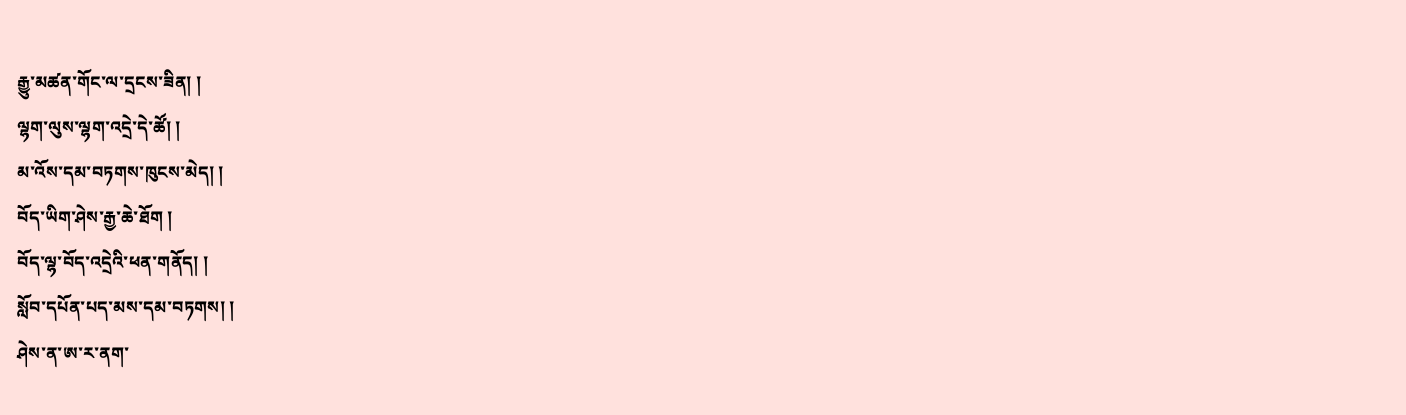རྒྱུ་མཚན་གོང་ལ་དྲངས་ཟིན། །
ལྷག་ལུས་ལྷག་འདྲེ་དེ་ཚོ། །
མ་འོས་དམ་བཏགས་ཁུངས་མེད། །
བོད་ཡིག་ཤེས་རྒྱ་ཆེ་ཐོག །
བོད་ལྷ་བོད་འདྲེའི་ཕན་གནོད། །
སློབ་དཔོན་པད་མས་དམ་བཏགས། །
ཤེས་ན་ཨ་ར་ནག་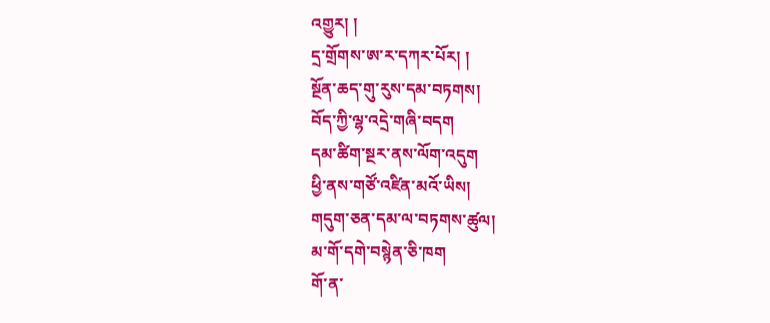འགྱུར། །
དྲ་གྲོགས་ཨ་ར་དཀར་པོར། །
སྔོན་ཆད་གུ་རུས་དམ་བཏགས།
བོད་ཀྱི་ལྷ་འདྲེ་གཞི་བདག
དམ་ཚིག་སྔར་ནས་ལོག་འདུག
ཕྱི་ནས་གཙོ་འཛིན་མའོ་ཡིས།
གདུག་ཅན་དམ་ལ་བཏགས་ཚུལ།
མ་གོ་དགེ་བསྙེན་ཅི་ཁག
གོ་ན་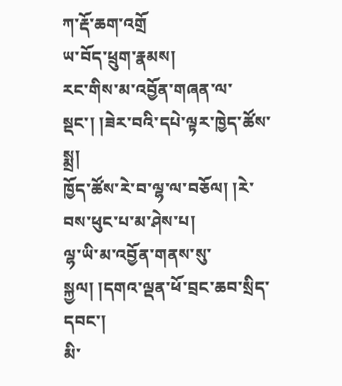ཀ་རྡོ་ཆག་འགྲོ
ཡ་བོད་ཕྲུག་རྣམས།
རང་གིས་མ་འབྱོན་གཞན་ལ་སྡང་། །ཟེར་བའི་དཔེ་ལྟར་ཁྱེད་ཚོས་སྨྲ།
ཁྱོད་ཚོས་རེ་བ་ལྷ་ལ་བཅོལ། །རེ་བས་ཕུང་པ་མ་ཤེས་པ།
ལྷ་ཡི་མ་འབྱོན་གནས་སུ་སྐྱལ། །དགའ་ལྡན་ཕོ་བྲང་ཆབ་སྲིད་དབང་།
མི་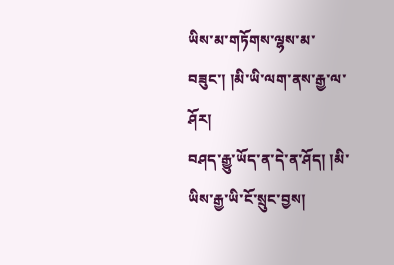ཡིས་མ་གཏོགས་ལྷས་མ་བཟུང་། །མི་ཡི་ལག་ནས་རྒྱ་ལ་ཤོར།
བཤད་རྒྱུ་ཡོད་ན་དེ་ན་ཤོད། །མི་ཡིས་རྒྱ་ཡི་ངོ་སྲུང་བྱས།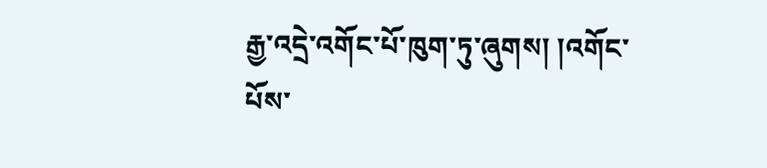རྒྱ་འདྲེ་འགོང་པོ་ཁུག་ཏུ་ཞུགས། །འགོང་པོས་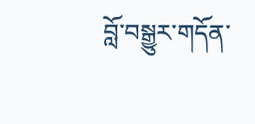བློ་བསྒྱུར་གདོན་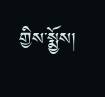གྱིས་སྨྱོས།